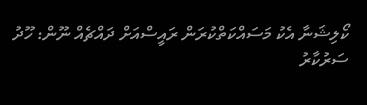ކޯލިޝަނާ އެކު މަސައްކަތްކުރަން ރައީސްއަށް ދައްޗެއް ނޫން: ހޫދު
ސަރުކާރު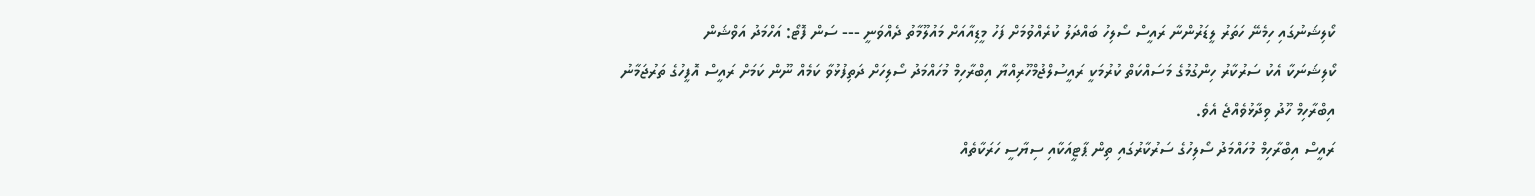ކޯލިޝަނުގައި ހިމެނޭ ހަތަރު ލީޑަރުންނާ ރައީސް ސޯލިހު ބައްދަލު ކުރެއްވުމަށް ފަހު މީޑިއާއަށް މައުލޫމާތު ދެއްވަނީ --- ސަން ފޮޓޯ: އަހްމަދު އަވްޝަން
ކޯލިޝަނަކާ އެކު ސަރުކާރު ހިންގުމުގެ މަސައްކަތް ކުރުމަކީ ރައީސުލްޖުމްހޫރިއްޔާ އިބްރާހިމް މުހައްމަދު ސޯލިހަށް ދަތިފުޅުވާ ކަމެއް ނޫން ކަމަށް ރައީސް އޮފީހުގެ ތަރުޖަމާނު އިބްރާހިމް ހޫދު ވިދާޅުވެއްޖެ އެވެ.
ރައީސް އިބްރާހިމް މުހައްމަދު ސޯލިހުގެ ސަރުކާރުގައި ތިން ޕާޓީއަކާއި ސިޔާސީ ހަރަކާތެއް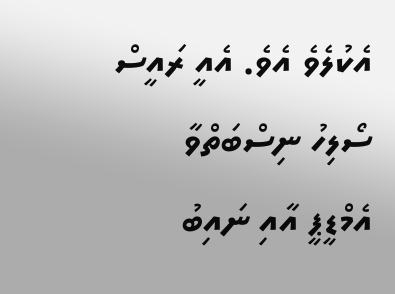އެކުލެވެ އެވެ. އެއީ ރައީސް ސޯލިހު ނިސްބަތްވާ އެމްޑީޕީ އާއި ނައިބު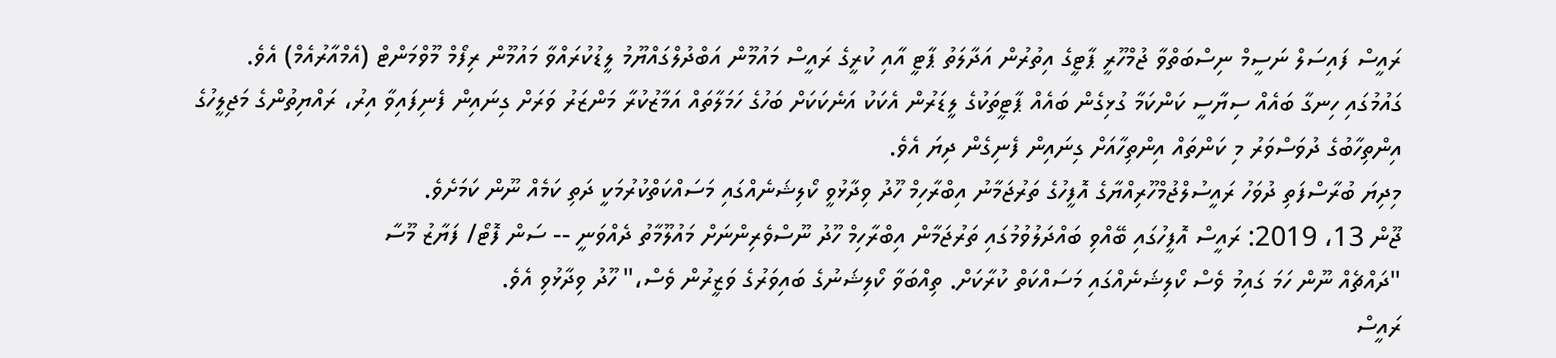ރައީސް ފައިސަލް ނަސީމް ނިސްބަތްވާ ޖުމްހޫރީ ޕާޓީގެ އިތުރުން އަދާލަތު ޕާޓީ އާއި ކުރީގެ ރައީސް މައުމޫން އަބްދުލްގައްޔޫމު ލީޑުކުރައްވާ މައުމޫން ރިފޯމް މޫވްމަންޓް (އެމްއާރުއެމް) އެވެ.
ގައުމުގައި ހިނގާ ބައެއް ސިޔާސީ ކަންކަމާ ގުޅިގެން ބައެއް ޕާޓީތަކުގެ ލީޑަރުން އެކަކު އަނެކަކަށް ބަހުގެ ހަމަލާތައް އަމާޒުކުރާ މަންޒަރު ވަރަށް ގިނައިން ފެނިފައިވާ އިރު، ރައްޔިތުންގެ މަޖިލީހުގެ އިންތިހާބުގެ ދުވަސްވަރު މި ކަންތައް އިންތިހާއަށް ގިނައިން ފެނިގެން ދިޔަ އެވެ.
މިދިޔަ ބުރާސްފަތި ދުވަހު ރައީސުލްޖުމްހޫރިއްޔާގެ އޮފީހުގެ ތަރުޖަމާނު އިބްރާހިމް ހޫދު ވިދާޅުވީ ކޯލިޝަނެއްގައި މަސައްކަތްކުރުމަކީ ދަތި ކަމެއް ނޫން ކަމަށެވެ.
ޖޫން 13، 2019: ރައީސް އޮފީހުގައި ބޭއްވި ބައްދަލުވުމުގައި ތަރުޖަމާން އިބްރާހިމް ހޫދު ނޫސްވެރިންނަށް މައުލޫމާތު ދެއްވަނީ -- ސަން ފޮޓޯ/ ފަޔާޒު މޫސާ
"ދައްޗެއް ނޫން ހަމަ ގައިމު ވެސް ކޯލިޝަނެއްގައި މަސައްކަތް ކުރާކަށް. ތިއްބަވާ ކޯލިޝަނުގެ ބައިވަރުގެ ވަޒީރުން ވެސް،" ހޫދު ވިދާޅުވި އެވެ.
ރައީސް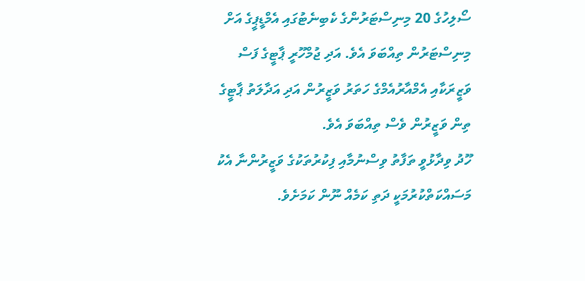ސޯލިހުގެ 20 މިނިސްޓަރުންގެ ކެބިނެޓުގައި އެމްޑީޕީގެ އަށް މިނިސްޓަރުން ތިއްބަވަ އެވެ. އަދި ޖުމްހޫރީ ޕާޓީގެ ފަސް ވަޒީރަކާއި އެމްއާރުއެމްގެ ހަތަރު ވަޒީރުން އަދި އަދާލަތު ޕާޓީގެ ތިން ވަޒީރުން ވެސް ތިއްބަވަ އެވެ.
ހޫދު ވިދާޅުވީ ތަފާތު ވިސްނުމާއި ފިކުރުތަކުގެ ވަޒީރުންނާ އެކު މަސައްކަތްކުރުމަކީ ދަތި ކަމެއް ނޫން ކަމަށެވެ.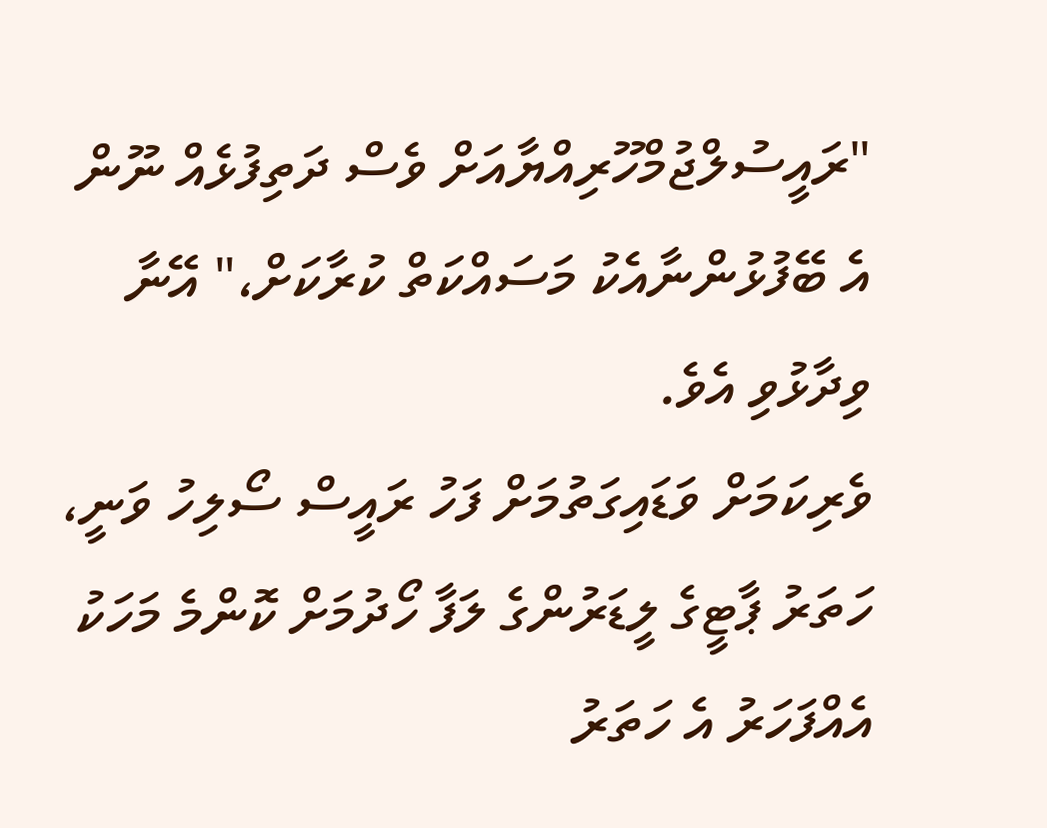"ރައީސުލްޖުމްހޫރިއްޔާއަށް ވެސް ދަތިފުޅެއް ނޫން އެ ބޭފުޅުންނާއެކު މަސައްކަތް ކުރާކަށް،" އޭނާ ވިދާޅުވި އެވެ.
ވެރިކަމަށް ވަޑައިގަތުމަށް ފަހު ރައީސް ސޯލިހު ވަނީ، ހަތަރު ޕާޓީގެ ލީޑަރުންގެ ލަފާ ހޯދުމަށް ކޮންމެ މަހަކު އެއްފަހަރު އެ ހަތަރު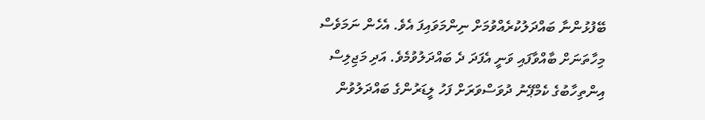ބޭފުޅުންނާ ބައްދަލުކުރެއްވުމަށް ނިންމަވައިފަ އެވެ. އެހެން ނަމަވެސް މިހާތަނަށް ބާއްވާފައި ވަނީ އެފަދަ ދެ ބައްދަލުވުމެވެ. އަދި މަޖިލިސް އިންތިހާބުގެ ކެމްޕޭނު ދުވަސްވަރަށް ފަހު ލީޑަރުންގެ ބައްދަލުވުން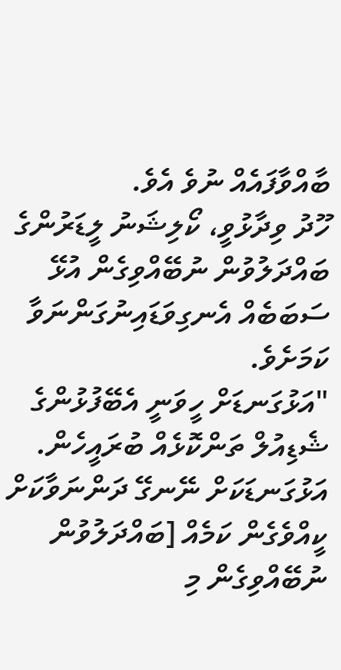ބާއްވާފައެއް ނުވެ އެވެ.
ހޫދު ވިދާޅުވީ، ކޯލިޝަނު ލީޑަރުންގެ ބައްދަލުވުން ނުބޭއްވިގެން އުޅޭ ސަބަބެއް އެނގިވަޑައިނުގަންނަވާ ކަމަށެވެ.
"އަޅުގަނޑަށް ހީވަނީ އެބޭފުޅުންގެ ޝެޑިއުލް ތަންކޮޅެއް ބުރައީހެން. އަޅުގަނޑަކަށް ނޭނގޭ ދަންނަވާކަށް ކީއްވެގެން ކަމެއް [ބައްދަލުވުން ނުބޭއްވިގެން މި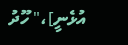އުޅެނީ]،" ހޫދު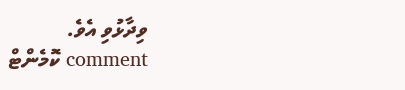ވިދާޅުވި އެވެ.
comment ކޮމެންޓް